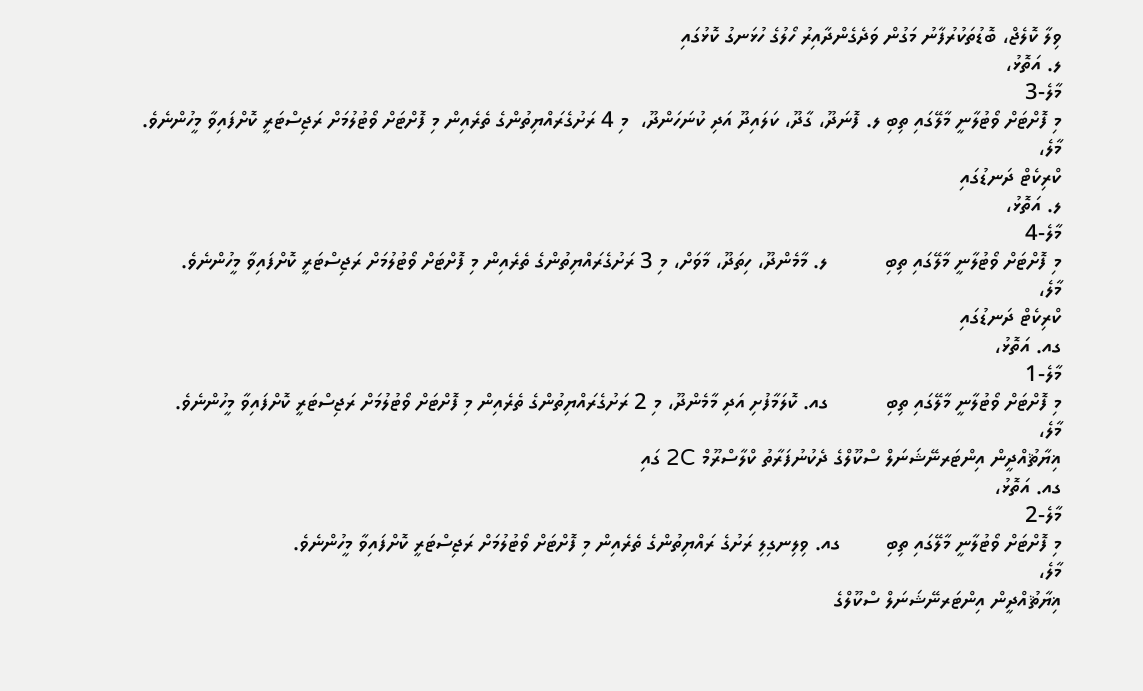ވިލާ ކޮލެޖް، ބޮޑުތަކުރުފާނު މަގުން ވަދެގެންދާއިރު ހޯލުގެ ހުޅަނގު ކޮޅުގައި
ލ. އަތޮޅު،
މާލެ-3
މި ފޮށްޓަށް ވޯޓުލާނީ މާލޭގައި ތިބި ލ. ފޮނަދޫ، ގާދޫ، ކަލައިދޫ އަދި ކުނަހަންދޫ،  މި 4 ރަށުގެރައްޔިތުންގެ ތެރެއިން މި ފޮށްޓަށް ވޯޓުލުމަށް ރަޖިސްޓަރީ ކޮށްފައިވާ މީހުންނެވެ.
މާލެ،
ކްރިކެޓް ދަނޑުގައި
ލ. އަތޮޅު،
މާލެ-4
މި ފޮށްޓަށް ވޯޓުލާނީ މާލޭގައި ތިބި          ލ. މާމެންދޫ، ހިތަދޫ، މާވަށް، މި 3 ރަށުގެރައްޔިތުންގެ ތެރެއިން މި ފޮށްޓަށް ވޯޓުލުމަށް ރަޖިސްޓަރީ ކޮށްފައިވާ މީހުންނެވެ.
މާލެ،
ކްރިކެޓް ދަނޑުގައި
ގއ. އަތޮޅު،
މާލެ-1
މި ފޮށްޓަށް ވޯޓުލާނީ މާލޭގައި ތިބި          ގއ. ކޮލަމާފުށި އަދި މާމެންދޫ، މި 2 ރަށުގެރައްޔިތުންގެ ތެރެއިން މި ފޮށްޓަށް ވޯޓުލުމަށް ރަޖިސްޓަރީ ކޮށްފައިވާ މީހުންނެވެ.
މާލެ،
ޣިޔާޘުއްދީން އިންޓަރނޭޝަނަލް ސްކޫލްގެ ދެކުނުފަރާތު ކްލާސްރޫމް 2C ގައި
ގއ. އަތޮޅު،
މާލެ-2
މި ފޮށްޓަށް ވޯޓުލާނީ މާލޭގައި ތިބި        ގއ. ވިލިނގިލި ރަށުގެ ރައްޔިތުންގެ ތެރެއިން މި ފޮށްޓަށް ވޯޓުލުމަށް ރަޖިސްޓަރީ ކޮށްފައިވާ މީހުންނެވެ.
މާލެ،
ޣިޔާޘުއްދީން އިންޓަރނޭޝަނަލް ސްކޫލްގެ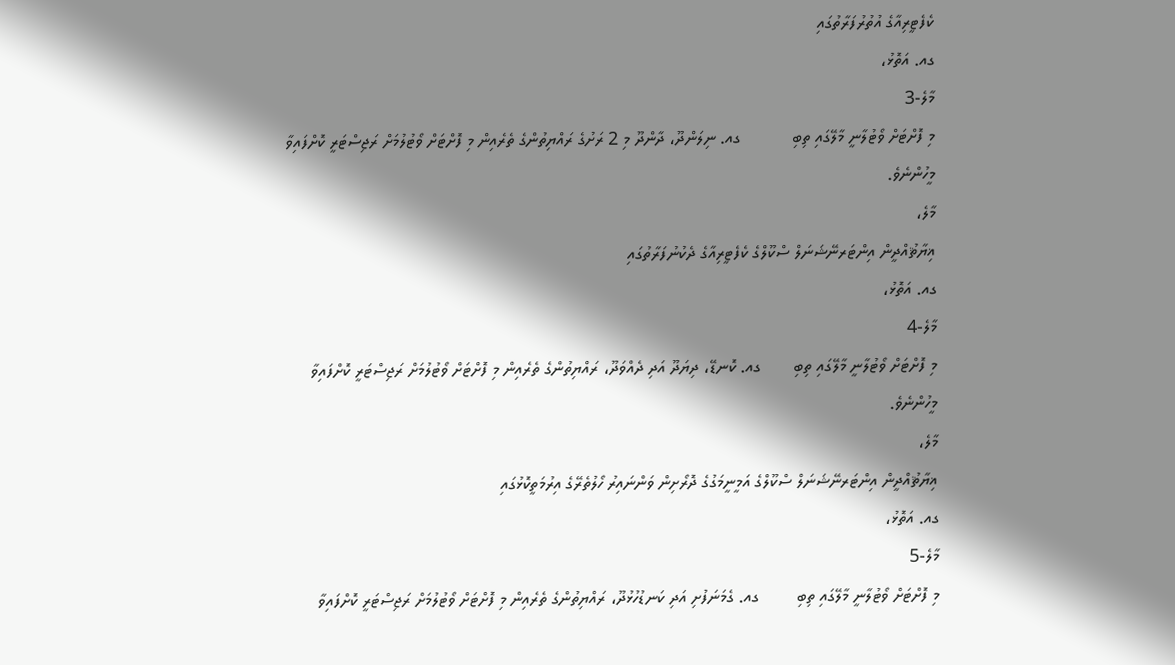ކެފެޓީރިއާގެ އުތުރުފަރާތުގައި
ގއ. އަތޮޅު،
މާލެ-3
މި ފޮށްޓަށް ވޯޓުލާނީ މާލޭގައި ތިބި           ގއ. ނިލަންދޫ، ދާންދޫ މި 2 ރަށުގެ ރައްޔިތުންގެ ތެރެއިން މި ފޮށްޓަށް ވޯޓުލުމަށް ރަޖިސްޓަރީ ކޮށްފައިވާ މީހުންނެވެ.
މާލެ،
ޣިޔާޘުއްދީން އިންޓަރނޭޝަނަލް ސްކޫލްގެ ކެފެޓީރިއާގެ ދެކުނުފަރާތުގައި
ގއ. އަތޮޅު،
މާލެ-4
މި ފޮށްޓަށް ވޯޓުލާނީ މާލޭގައި ތިބި       ގއ. ކޮނޑޭ، ދިޔަދޫ އަދި ދެއްވަދޫ، ރައްޔިތުންގެ ތެރެއިން މި ފޮށްޓަށް ވޯޓުލުމަށް ރަޖިސްޓަރީ ކޮށްފައިވާ މީހުންނެވެ.
މާލެ،
ޣިޔާޘުއްދީން އިންޓަރނޭޝަނަލް ސްކޫލްގެ އަމީނީމަގުގެ ދޮރޯށިން ވަންނައިރު ހޯލުތެރޭގެ އިރުމަތީކޮޅުގައި
ގއ. އަތޮޅު،
މާލެ-5
މި ފޮށްޓަށް ވޯޓުލާނީ މާލޭގައި ތިބި        ގއ. ގެމަނަފުށި އަދި ކަނޑުހުޅުދޫ، ރައްޔިތުންގެ ތެރެއިން މި ފޮށްޓަށް ވޯޓުލުމަށް ރަޖިސްޓަރީ ކޮށްފައިވާ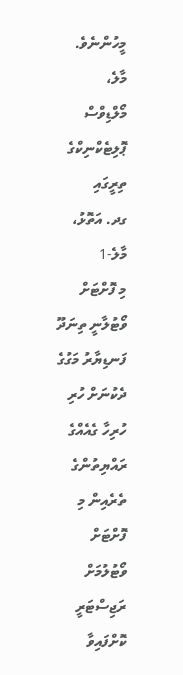މީހުންނެވެ.
މާލެ،
މޯލްޑިވްސް ޕޮލިޓެކްނިކްގެ ތިރީގައި
ގދ. އަތޮޅު،
މާލެ-1
މި ފޮށްޓަށް ވޯޓުލާނީ ތިނަދޫ ފަނޑިޔާރު މަގުގެ ދެކުނަށް ހުރި ހުރިހާ ގެއެއްގެ ރައްޔިތުންގެ ތެރެއިން މި ފޮށްޓަށް ވޯޓުލުމަށް ރަޖިސްޓަރީ ކޮށްފައިވާ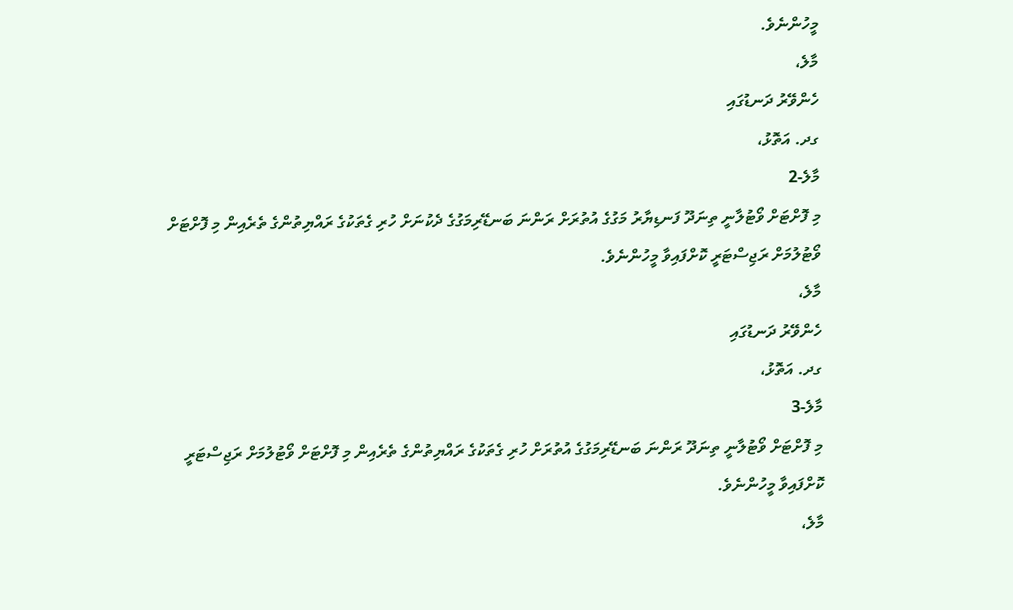މީހުންނެވެ.
މާލެ،
ހެންވޭރު ދަނޑުގައި
ގދ. އަތޮޅު،
މާލެ-2
މި ފޮށްޓަށް ވޯޓުލާނީ ތިނަދޫ ފަނޑިޔާރު މަގުގެ އުތުރަށް ރަންނަ ބަނޑޭރިމަގުގެ ދެކުނަށް ހުރި ގެތަކުގެ ރައްޔިތުންގެ ތެރެއިން މި ފޮށްޓަށް ވޯޓުލުމަށް ރަޖިސްޓަރީ ކޮށްފައިވާ މީހުންނެވެ.
މާލެ،
ހެންވޭރު ދަނޑުގައި
ގދ. އަތޮޅު،
މާލެ-3
މި ފޮށްޓަށް ވޯޓުލާނީ ތިނަދޫ ރަންނަ ބަނޑޭރިމަގުގެ އުތުރަށް ހުރި ގެތަކުގެ ރައްޔިތުންގެ ތެރެއިން މި ފޮށްޓަށް ވޯޓުލުމަށް ރަޖިސްޓަރީ ކޮށްފައިވާ މީހުންނެވެ.
މާލެ،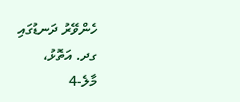ހެންވޭރު ދަނޑުގައި
ގދ. އަތޮޅު،
މާލެ-4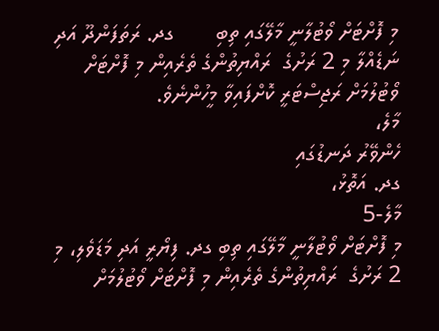މި ފޮށްޓަށް ވޯޓުލާނީ މާލޭގައި ތިބި       ގދ. ރަތަފަންދޫ އަދި ނަޑެއްލާ މި 2 ރަށުގެ  ރައްޔިތުންގެ ތެރެއިން މި ފޮށްޓަށް ވޯޓުލުމަށް ރަޖިސްޓަރީ ކޮށްފައިވާ މީހުންނެވެ.
މާލެ،
ހެންވޭރު ދަނޑުގައި
ގދ. އަތޮޅު،
މާލެ-5
މި ފޮށްޓަށް ވޯޓުލާނީ މާލޭގައި ތިބި ގދ. ފިޔޯރީ އަދި މަޑަވެލި، މި 2 ރަށުގެ  ރައްޔިތުންގެ ތެރެއިން މި ފޮށްޓަށް ވޯޓުލުމަށް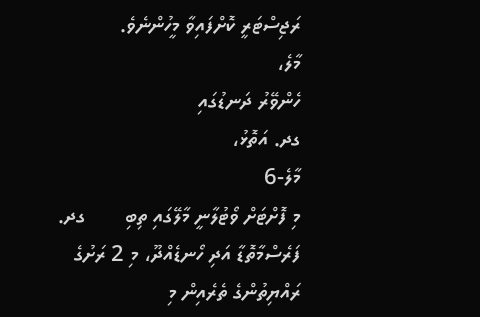ރަޖިސްޓަރީ ކޮށްފައިވާ މީހުންނެވެ.
މާލެ،
ހެންވޭރު ދަނޑުގައި
ގދ. އަތޮޅު،
މާލެ-6
މި ފޮށްޓަށް ވޯޓުލާނީ މާލޭގައި ތިބި       ގދ. ފަރެސްމާތޮޑާ އަދި ހޯނޑެއްދޫ، މި 2 ރަށުގެ ރައްޔިތުންގެ ތެރެއިން މި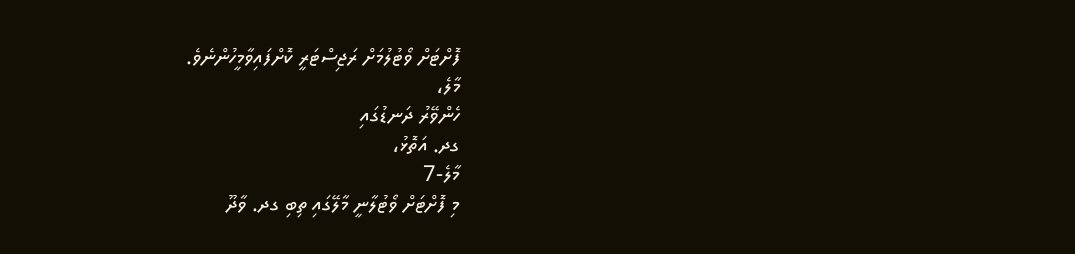ފޮށްޓަށް ވޯޓުލުމަށް ރަޖިސްޓަރީ ކޮށްފައިވާމީހުންނެވެ.
މާލެ،
ހެންވޭރު ދަނޑުގައި
ގދ. އަތޮޅު،
މާލެ-7
މި ފޮށްޓަށް ވޯޓުލާނީ މާލޭގައި ތިބި ގދ. ވާދޫ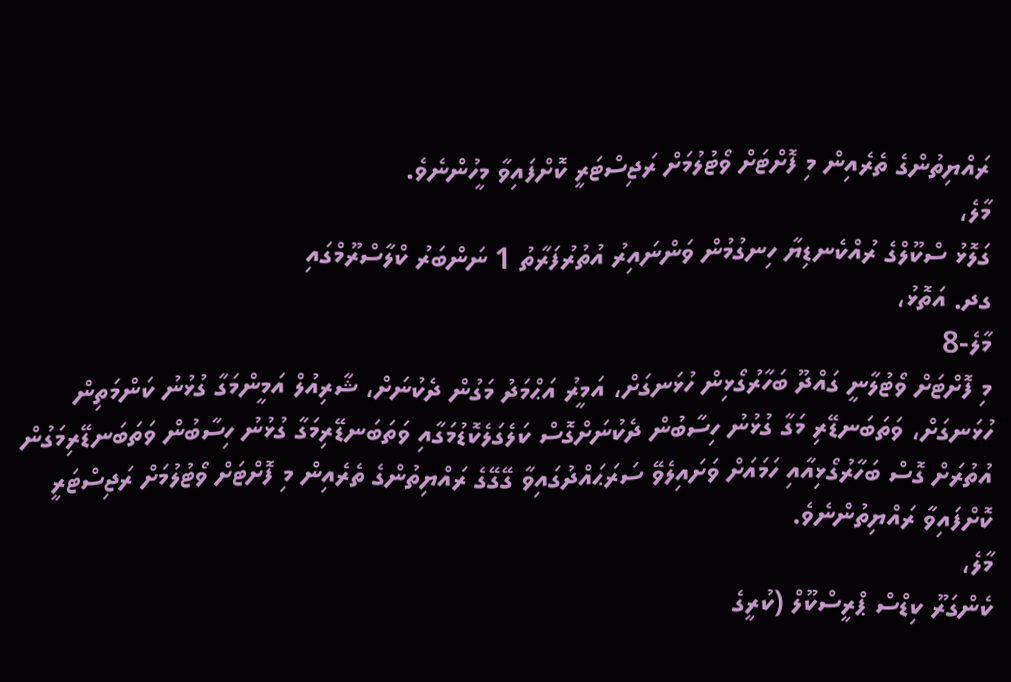ރައްޔިތުންގެ ތެރެއިން މި ފޮށްޓަށް ވޯޓުލުމަށް ރަޖިސްޓަރީ ކޮށްފައިވާ މީހުންނެވެ.
މާލެ،
ގަލޮޅު ސްކޫލްގެ ރުއްކެނޑިޔާ ހިނގުމުން ވަންނައިރު އުތުރުފަރާތު 1 ނަންބަރު ކްލާސްރޫމްގައި
ގދ. އަތޮޅު،
މާލެ-8
މި ފޮށްޓަށް ވޯޓުލާނީ ގައްދޫ ބަހާރުގޯޅިން ހުޅަނގަށް، އަމީރު އަޙްމަދު މަގުން ދެކުނަށް، ޝާރިއުލް އަމީންމަގާ ގުޅުނު ކަންމަތިން ހުޅަނގަށް، ވަތަބަނޑޭރި މަގާ ގުޅުނު ހިސާބުން ދެކުނަށްގޮސް ކަލެގަލެކޮޑުމަގާއި ވަތަބަނޑޭރިމަގާ ގުޅުނު ހިސާބުން ވަތަބަނޑޭރިމަގުން އުތުރަށް ގޮސް ބަހާރުގޯޅިއާއި ހަމައަށް ވަށައިލެވޭ ސަރަޙައްދުގައިވާ ގޭގޭގެ ރައްޔިތުންގެ ތެރެއިން މި ފޮށްޓަށް ވޯޓުލުމަށް ރަޖިސްޓަރީ ކޮށްފައިވާ ރައްޔިތުންނެވެ.
މާލެ،
ކެންގަރޫ ކިޑްސް ޕްރީސްކޫލް (ކުރީގެ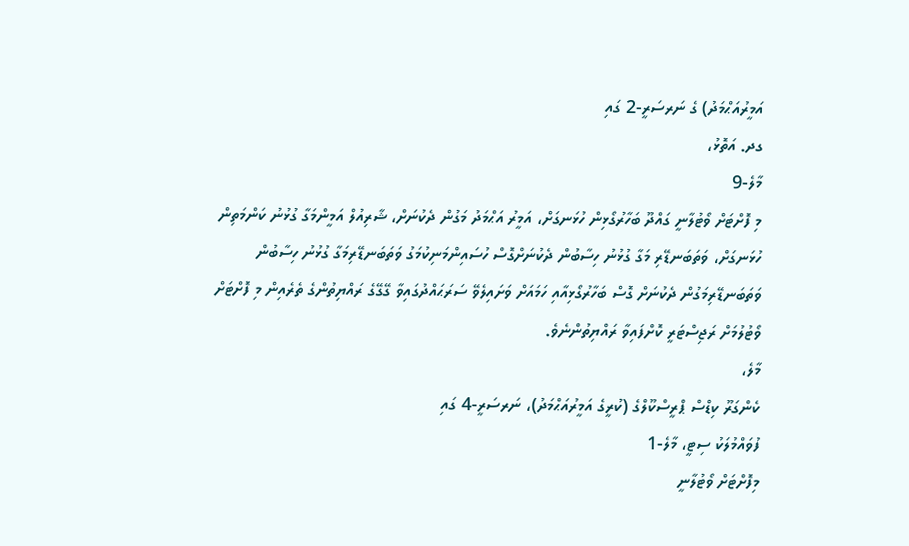އަމީރުއަޙްމަދު) ގެ ނަރސަރީ-2 ގައި
ގދ. އަތޮޅު،
މާލެ-9
މި ފޮށްޓަށް ވޯޓުލާނީ ގައްދޫ ބަހާރުގޯޅިން ހުޅަނގަށް، އަމީރު އަޙްމަދު މަގުން ދެކުނަށް، ޝާރިއުލް އަމީންމަގާ ގުޅުނު ކަންމަތިން ހުޅަނގަށް، ވަތަބަނޑޭރި މަގާ ގުޅުނު ހިސާބުން ދެކުނަށްގޮސް ހުސައިންމަނިކުމަގު ވަތަބަނޑޭރިމަގާ ގުޅުނު ހިސާބުން ވަތަބަނޑޭރިމަގުން ދެކުނަށް ގޮސް ބަހާރުގޯޅިއާއި ހަމައަށް ވަށައިލެވޭ ސަރަޙައްދުގައިވާ ގޭގޭގެ ރައްޔިތުންގެ ތެރެއިން މި ފޮށްޓަށް ވޯޓުލުމަށް ރަޖިސްޓަރީ ކޮށްފައިވާ ރައްޔިތުންނެވެ.
މާލެ،
ކެންގަރޫ ކިޑްސް ޕްރީސްކޫލްގެ (ކުރީގެ އަމީރުއަޙްމަދު)، ނަރސަރީ-4 ގައި
ފުވައްމުލަކު ސިޓީ، މާލެ-1
މިފޮށްޓަށް ވޯޓުލާނީ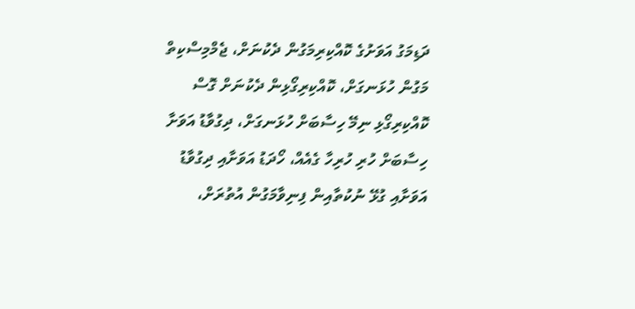ދަޑިމަގު އަވަށުގެ ކޮއްކިރިމަގުން ދެކުނަށް، ޖެމްމިސްކިތް މަގުން ހުޅަނގަށް، ކޮއްކިރިގޯޅިން ދެކުނަށް ގޮސް ކޮއްކިރިގޯޅި ނިމޭ ހިސާބަށް ހުޅަނގަށް، ދިގުވާޑު އަވަށާ ހިސާބަށް ހުރި ހުރިހާ ގެއެއް، ހޯދަޑު އަވަށާއި ދިގުވާޑު އަވަށާއި ގުޅޭ ނުކުތާއިން ފިނިވާމަގުން އުތުރަށް،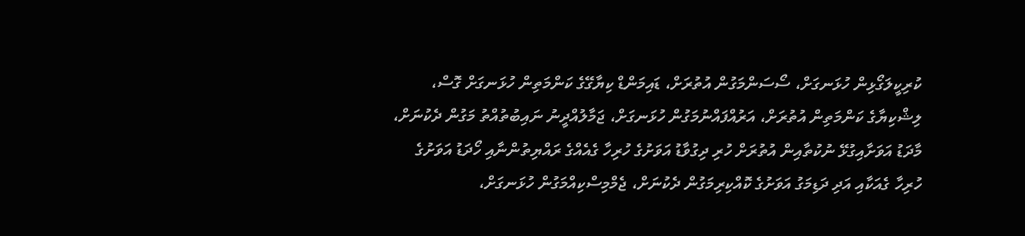ކުރިކީލަގޯޅިން ހުޅަނގަށް، ސޯސަންމަގުން އުތުރަށް، ޑައިމަންޑް ކިޔާގޭގެ ކަންމަތިން ހުޅަނގަށް ގޮސް، ލިޝްކިޔާގެ ކަންމަތިން އުތުރަށް، އަރުއްފައްނުމަގުން ހުޅަނގަށް، ޖަމާލުއްދީނު ނައިބުތުއްތު މަގުން ދެކުނަށް، މާދަޑު އަވަށާއިގުޅޭ ނުކުތާއިން އުތުރަށް ހުރި ދިގުވާޑު އަވަށުގެ ހުރިހާ ގެއެއްގެ ރައްޔިތުންނާއި ހޯދަޑު އަވަށުގެ ހުރިހާ ގެއަކާއި އަދި ދަޑިމަގު އަވަށުގެ ކޮއްކިރިމަގުން ދެކުނަށް، ޖެމްމިސްކިއްމަގުން ހުޅަނގަށް،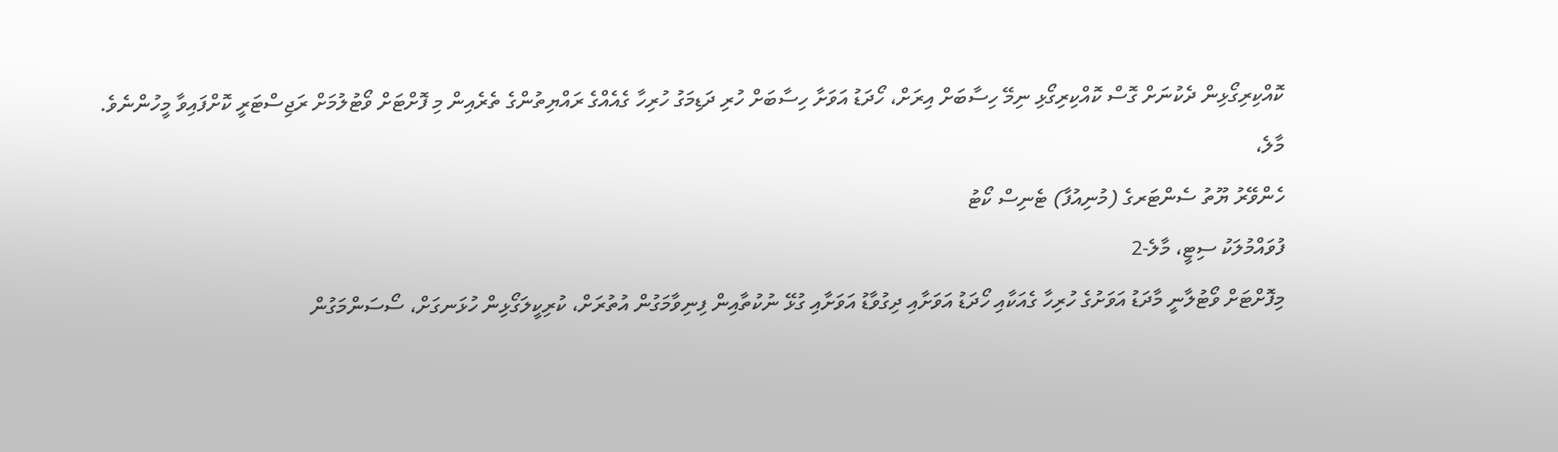ކޮއްކިރިގޯޅިން ދެކުނަށް ގޮސް ކޮއްކިރިގޯޅި ނިމޭ ހިސާބަށް އިރަށް، ހޯދަޑު އަވަށާ ހިސާބަށް ހުރި ދަޑިމަގު ހުރިހާ ގެއެއްގެ ރައްޔިތުންގެ ތެރެއިން މި ފޮށްޓަށް ވޯޓުލުމަށް ރަޖިސްޓަރީ ކޮށްފައިވާ މީހުންނެވެ.
މާލެ،
ހެންވޭރު ޔޫތު ސެންޓަރގެ (މުނިއުފާ) ޓެނިސް ކޯޓު
ފުވައްމުލަކު ސިޓީ، މާލެ-2
މިފޮށްޓަށް ވޯޓުލާނީ މާދަޑު އަވަށުގެ ހުރިހާ ގެއަކާއި ހޯދަޑު އަވަށާއި ދިގުވާޑު އަވަށާއި ގުޅޭ ނުކުތާއިން ފިނިވާމަގުން އުތުރަށް، ކުރިކީލަގޯޅިން ހުޅަނގަށް، ސޯސަންމަގުން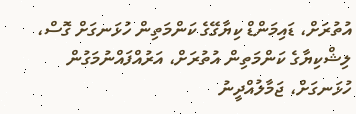އުތުރަށް، ޑައިމަންޑް ކިޔާގޭގެ ކަންމަތިން ހުޅަނގަށް ގޮސް، ލިޝްކިޔާގެ ކަންމަތިން އުތުރަށް، އަރުއްފައްނުމަގުން ހުޅަނގަށް، ޖަމާލުއްދީނު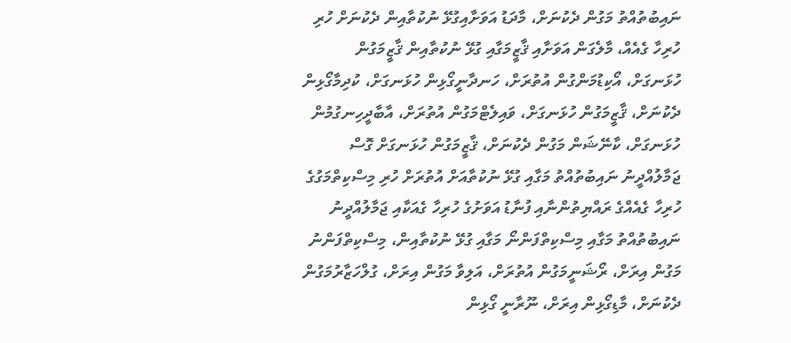ނައިބުތުއްތު މަގުން ދެކުނަށް، މާދަޑު އަވަށާއިގުޅޭ ނުކުތާއިން ދެކުނަށް ހުރި ހުރިހާ ގެއެއް، މާލެގަން އަވަށާއި ޤާޒީމަގާއި ގުޅޭ ނުކުތާއިން ޤާޒީމަގުން ހުޅަނގަށް، އޯކިޑުމަންގުން އުތުރަށް، ހަނދާނީގޯޅިން ހުޅަނގަށް، ކުދިމާގޯޅިން ދެކުނަށް، ޤާޒީމަގުން ހުޅަނގަށް، ވައިލެޓްމަގުން އުތުރަށް، އާބާދީހިނގުމުން ހުޅަނގަށް، ކާނޭޝަން މަގުން ދެކުނަށް، ޤާޒީމަގުން ހުޅަނގަށް ގޮސް ޖަމާލުއްދީނު ނައިބުތުއްތު މަގާއި ގުޅޭ ނުކުތާއަށް އުތުރަށް ހުރި މިސްކިތްމަގުގެ ހުރިހާ ގެއެއްގެ ރައްޔިތުންނާއި ފުނާޑު އަވަށުގެ ހުރިހާ ގެއަކާއި ޖަމާލުއްދީނު ނައިބުތުއްތު މަގާއި މިސްކިތްފަންނޯ މަގާއި ގުޅޭ ނުކުތާއިން، މިސްކިތްފަންނު މަގުން އިރަށް، ރޯޝަނީމަގުން އުތުރަށް، އަލިވާ މަގުން އިރަށް، ގުލްހަޒާރުމަގުން ދެކުނަށް، މާޑިގޯޅިން އިރަށް، ނޫރާނީ ގޯޅިން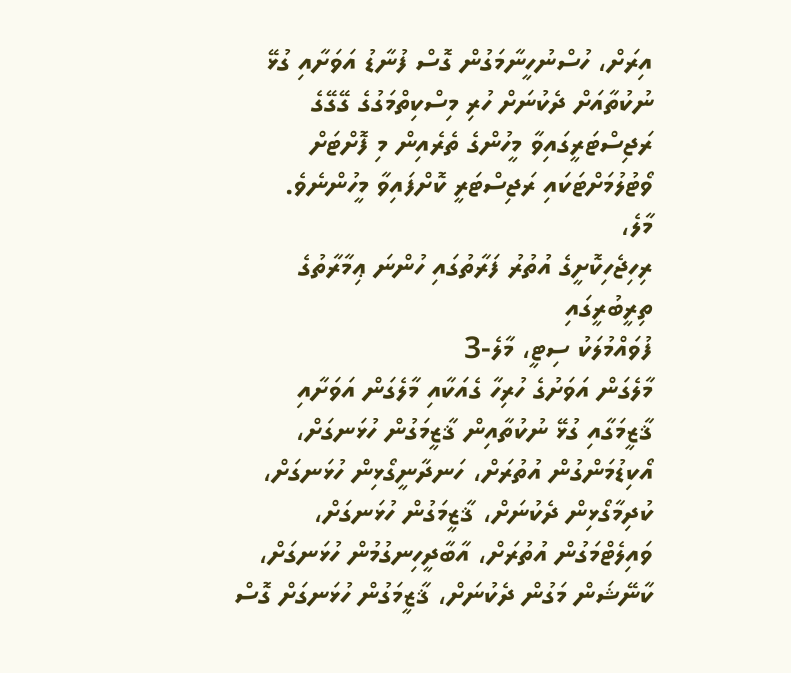އިރަށް، ހުސްނުހީނާމަގުން ގޮސް ފުނާޑު އަވަށާއި ގުޅޭ ނުކުތާއަށް ދެކުނަށް ހުރި މިސްކިތްމަގުގެ ގޭގޭގެ ރަޖިސްޓަރީގައިވާ މީހުންގެ ތެރެއިން މި ފޮށްޓަށް ވޯޓުލުމަށްޓަކައި ރަޖިސްޓަރީ ކޮށްފައިވާ މީހުންނެވެ.
މާލެ،
ރިހިޖެހިކޮށީގެ އުތުރު ފަރާތުގައި ހުންނަ ޢިމާރާތުގެ ތިރީބުރީގައި
ފުވައްމުލަކު ސިޓީ، މާލެ-3
މާލެގަން އަވަށުގެ ހުރިހާ ގެއަކާއި މާލެގަން އަވަށާއި ޤާޒީމަގާއި ގުޅޭ ނުކުތާއިން ޤާޒީމަގުން ހުޅަނގަށް، އޯކިޑުމަންގުން އުތުރަށް، ހަނދާނީގޯޅިން ހުޅަނގަށް، ކުދިމާގޯޅިން ދެކުނަށް، ޤާޒީމަގުން ހުޅަނގަށް، ވައިލެޓްމަގުން އުތުރަށް، އާބާދީހިނގުމުން ހުޅަނގަށް، ކާނޭޝަން މަގުން ދެކުނަށް، ޤާޒީމަގުން ހުޅަނގަށް ގޮސް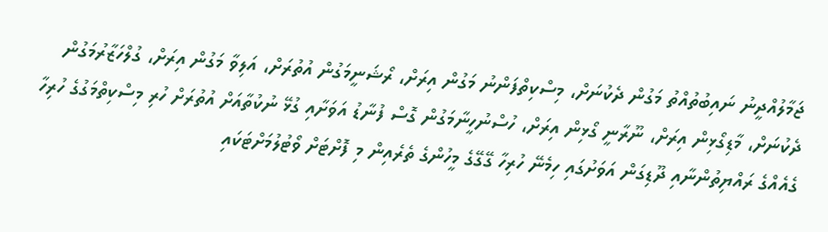ޖަމާލުއްދީނު ނައިބުތުއްތު މަގުން ދެކުނަށް، މިސްކިތްފަންނު މަގުން އިރަށް، ރޯޝަނީމަގުން އުތުރަށް، އަލިވާ މަގުން އިރަށް، ގުލްހަޒާރުމަގުން ދެކުނަށް، މާޑިގޯޅިން އިރަށް، ނޫރާނީ ގޯޅިން އިރަށް، ހުސްނުހީނާމަގުން ގޮސް ފުނާޑު އަވަށާއި ގުޅޭ ނުކުތާއަށް އުތުރަށް ހުރި މިސްކިތްމަގުގެ ހުރިހާ ގެއެއްގެ ރައްޔިތުންނާއި ދޫޑިގަން އަވަށުގައި ހިމެނޭ ހުރިހާ ގޭގޭގެ މީހުންގެ ތެރެއިން މި ފޮށްޓަށް ވޯޓުލުމަށްޓަކައި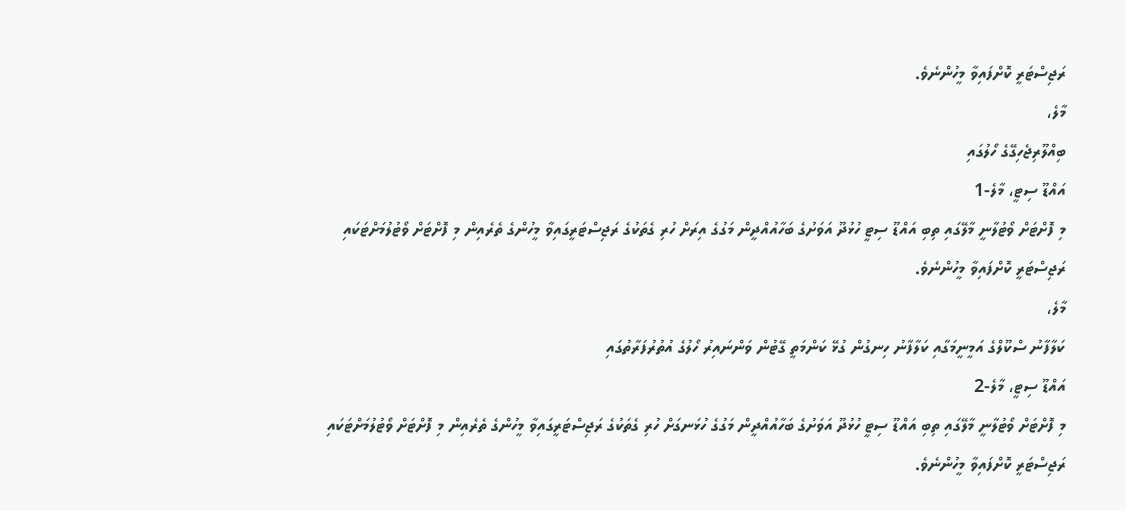ރަޖިސްޓަރީ ކޮށްފައިވާ މީހުންނެވެ.
މާލެ،
ބިއްލޫރިޖެހިގޭގެ ހޯލުގައި
އައްޑޫ ސިޓީ، މާލެ-1
މި ފޮށްޓަށް ވޯޓުލާނީ މާލޭގައި ތިބި އައްޑޫ ސިޓީ ހުޅުދޫ އަވަށުގެ ބަހާއުއްދީން މަގުގެ އިރަށް ހުރި ގެތަކުގެ ރަޖިސްޓަރީގައިވާ މީހުންގެ ތެރެއިން މި ފޮށްޓަށް ވޯޓުލުމަށްޓަކައި ރަޖިސްޓަރީ ކޮށްފައިވާ މީހުންނެވެ.
މާލެ،
ކަލާފާނު ސްކޫލްގެ އަމީނީމަގާއި ކަލާފާނު ހިނގުން ގުޅޭ ކަންމަތީ ގޭޓުން ވަންނައިރު ހޯލުގެ އުތުރުފަރާތުގައި
އައްޑޫ ސިޓީ، މާލެ-2
މި ފޮށްޓަށް ވޯޓުލާނީ މާލޭގައި ތިބި އައްޑޫ ސިޓީ ހުޅުދޫ އަވަށުގެ ބަހާއުއްދީން މަގުގެ ހުޅަނގަށް ހުރި ގެތަކުގެ ރަޖިސްޓަރީގައިވާ މީހުންގެ ތެރެއިން މި ފޮށްޓަށް ވޯޓުލުމަށްޓަކައި ރަޖިސްޓަރީ ކޮށްފައިވާ މީހުންނެވެ.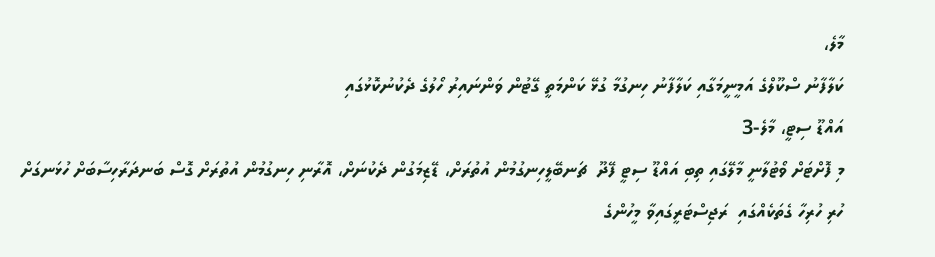މާލެ،
ކަލާފާނު ސްކޫލްގެ އަމީނީމަގާއި ކަލާފާނު ހިނގުމާ ގުޅޭ ކަންމަތީ ގޭޓުން ވަންނައިރު ހޯލުގެ ދެކުނުކޮޅުގައި
އައްޑޫ ސިޓީ، މާލެ-3
މި ފޮށްޓަށް ވޯޓުލާނީ މާލޭގައި ތިބި އައްޑޫ ސިޓީ ފޭދޫ  ޗަނބޭލީހިނގުމުން އުތުރަށް، ޑޭޒިމަގުން ދެކުނަށް، އޮރާނި ހިނގުމުން އުތުރަށް ގޮސް ބަނދަރާހިސާބަށް ހުޅަނގަށް ހުރި ހުރިހާ ގެތަކެއްގައި  ރަޖިސްޓަރީގައިވާ މީހުންގެ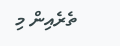ތެރެއިން މި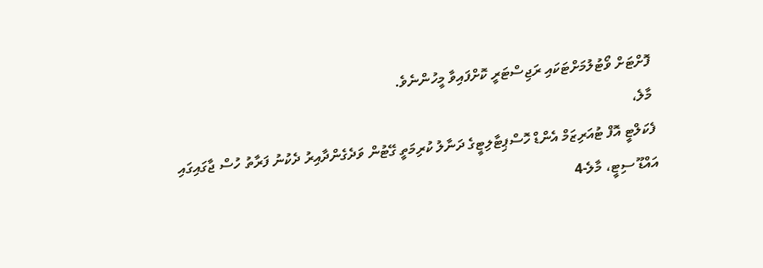ފޮށްޓަށް ވޯޓުލުމަށްޓަކައި ރަޖިސްޓަރީ ކޮށްފައިވާ މީހުންނެވެ.
މާލެ،
ފެކަލްޓީ އޮފް ޓުއަރިޒަމް އެންޑް ހޮސްޕިޓާލިޓީގެ ދަނާލު ކުރިމަތީ ގޭޓުން ވަދެގެންދާއިރު ދެކުނު ފަރާތު ހުސް ޖާގައިގައި
އައްޑޫ ސިޓީ، މާލެ-4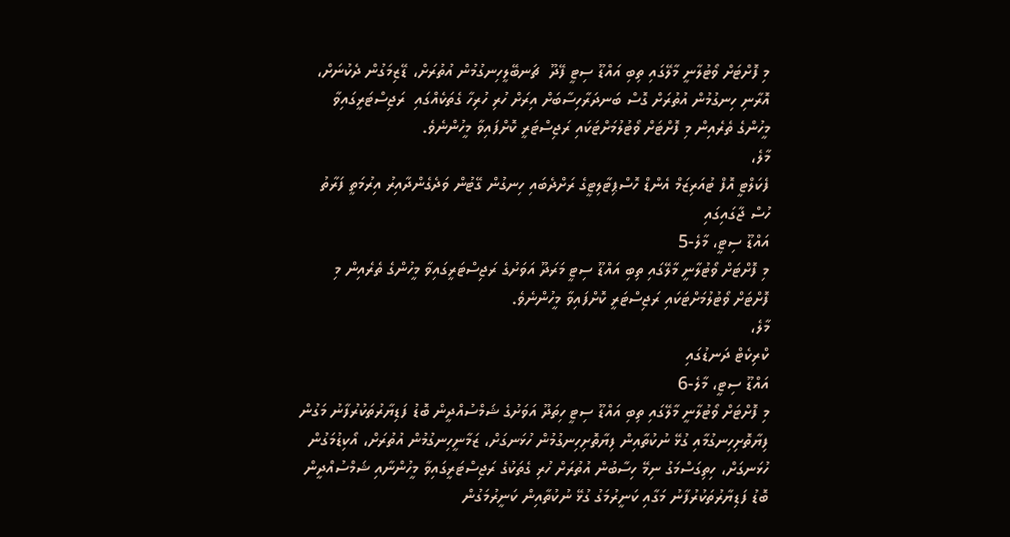މި ފޮށްޓަށް ވޯޓުލާނީ މާލޭގައި ތިބި އައްޑޫ ސިޓީ ފޭދޫ  ޗަނބޭލީހިނގުމުން އުތުރަށް، ޑޭޒިމަގުން ދެކުނަށް، އޮރާނި ހިނގުމުން އުތުރަށް ގޮސް ބަނދަރާހިސާބަށް އިރަށް ހުރި ހުރިހާ ގެތަކެއްގައި  ރަޖިސްޓަރީގައިވާ މީހުންގެ ތެރެއިން މި ފޮށްޓަށް ވޯޓުލުމަށްޓަކައި ރަޖިސްޓަރީ ކޮށްފައިވާ މީހުންނެވެ.
މާލެ،
ފެކަލްޓީ އޮފް ޓުއަރިޒަމް އެންޑް ހޮސްޕިޓާލިޓީގެ ރަށްދެބައި ހިނގުން ގޭޓުން ވަދެގެންދާއިރު އިރުމަތީ ފަރާތު ހުސް ޖާގައިގައި
އައްޑޫ ސިޓީ، މާލެ-5
މި ފޮށްޓަށް ވޯޓުލާނީ މާލޭގައި ތިބި އައްޑޫ ސިޓީ މަރަދޫ އަވަށުގެ ރަޖިސްޓަރީގައިވާ މީހުންގެ ތެރެއިން މި ފޮށްޓަށް ވޯޓުލުމަށްޓަކައި ރަޖިސްޓަރީ ކޮށްފައިވާ މީހުންނެވެ.
މާލެ،
ކްރިކެޓް ދަނޑުގައި
އައްޑޫ ސިޓީ، މާލެ-6
މި ފޮށްޓަށް ވޯޓުލާނީ މާލޭގައި ތިބި އައްޑޫ ސިޓީ ހިތަދޫ އަވަށުގެ ޝަމްސުއްދީން ބޮޑު ފަޑިޔާރުތަކުރުފާނު މަގުން ފިޔާތޮށިހިނގުމާއި ގުޅޭ ނުކުތާއިން ފިޔާތޮށިހިނގުމުން ހުޅަނގަށް، ޒަމާނީހިނގުމުން އުތުރަށް، އޯކިޑުމަގުން ހުޅަނގަށް، ހިތިގަސްމަގު ނިމޭ ހިސާބުން އުތުރަށް ހުރި ގެތަކުގެ ރަޖިސްޓަރީގައިވާ މީހުންނާއި ޝަމްސުއްދީން ބޮޑު ފަޑިޔާރުތަކުރުފާނު މަގާއި ކަނީރުމަގު ގުޅޭ ނުކުތާއިން ކަނީރުމަގުން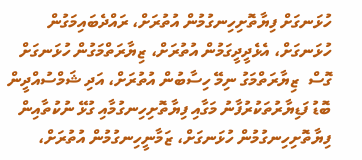ހުޅަނގަށް ފިޔާތޮށިހިނގުމުން އުތުރަށް، ރައްދެބައިމަގުން ހުޅަނގަށް، އެޅެދީދީގަމުން އުތުރަށް، ޒިޔާރަތްމަގުން ހުޅަނގަށް ގޮސް  ޒިޔާރަތްމަގު ނިމޭ ހިސާބުން އުތުރަށް، އަދި ޝަމްސުއްދީން ބޮޑު ފަޑިޔާރުތަކުރުފާނު މަގާއި ފިޔާތޮށިހިނގުމާއި ގުޅޭ ނުކުތާއިން ފިޔާތޮށިހިނގުމުން ހުޅަނގަށް، ޒަމާނީހިނގުމުން އުތުރަށް،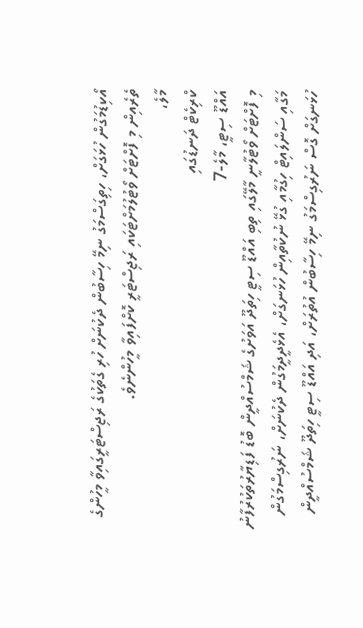އޯކިޑުމަގުން ހުޅަގަށް، ހިތިގަސްމަގު ނިމޭ ހިސާބުން ދެކުނަށް ހުރި ގެތަކުގެ ރަޖިސްޓަރީގައިވާ މީހުންގެ ތެރެއިން މި ފޮށްޓަށް ވޯޓުލުމަށްޓަކައި ރަޖިސްޓަރީ ކޮށްފައިވާ މީހުންނެވެ.
މާލެ،
ކްރިކެޓް ދަނޑުގައި
އައްޑޫ ސިޓީ، މާލެ-7
މި ފޮށްޓަށް ވޯޓުލާނީ މާލޭގައި ތިބި އައްޑޫ ސިޓީ ހިތަދޫ އަވަށުގެ ޝަމްސުއްދީން ބޮޑު ފަޑިޔާރުތަކުރުފާނު މަގާއި ސަންލައިޓް ހިގުމާއި ގުޅޭ ނުކުތާއިން ހުޅަނގަށް، އެޅެދީދީމަގުން ދެކުނަށް، ނަރުގިސްމަގުން ހުޅަނގަށް ގޮސް ނަރުގިސްމަގު ނިމޭ ހިސާބުން އުތުރަށް، އަދި އައްޑޫ ސިޓީ ހިތަދޫ ޝަމްސުއްދީން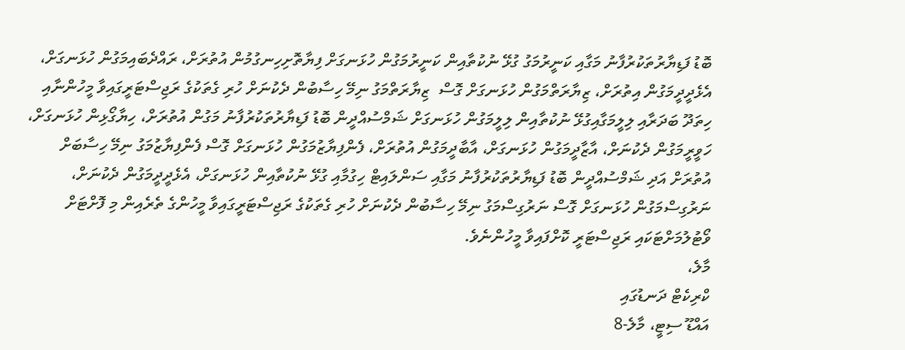ބޮޑު ފަޑިޔާރުތަކުރުފާނު މަގާއި ކަނީރުމަގު ގުޅޭ ނުކުތާއިން ކަނީރުމަގުން ހުޅަނގަށް ފިޔާތޮށިހިނގުމުން އުތުރަށް، ރައްދެބައިމަގުން ހުޅަނގަށް، އެޅެދީދީމަގުން އިތުރަށް، ޒިޔާރަތްމަގުން ހުޅަނގަށް ގޮސް  ޒިޔާރަތްމަގު ނިމޭ ހިސާބުން ދެކުނަށް ހުރި ގެތަކުގެ ރަޖިސްޓަރީގައިވާ މީހުންނާއި ހިތަދޫ ބަދަރާއި ލިލީމަގާއިގުޅޭ ނުކުތާއިން ލިލީމަގުން ހުޅަނގަށް ޝަމްސުއްދީން ބޮޑު ފަޑިޔާރުތަކުރުފާނު މަގުން އުތުރަށް، ހިޔާގޯޅިން ހުޅަނގަށް، ހަވީރީމަގުން ދެކުނަށް، އާޒާދީމަގުން ހުޅަނގަށް، އާބާދީމަގުން އުތުރަށް، ފެންފިޔާޒުމަގުން ހުޅަނގަށް ގޮސް ފެންފިޔާޒުމަގު ނިމޭ ހިސާބަށް އުތުރަށް އަދި ޝަމްސުއްދީން ބޮޑު ފަޑިޔާރުތަކުރުފާނު މަގާއި ސަންލައިޓް ހިގުމާއި ގުޅޭ ނުކުތާއިން ހުޅަނގަށް، އެޅެދީދީމަގުން ދެކުނަށް، ނަރުގިސްމަގުން ހުޅަނގަށް ގޮސް ނަރުގިސްމަގު ނިމޭ ހިސާބުން ދެކުނަށް ހުރި ގެތަކުގެ ރަޖިސްޓަރީގައިވާ މީހުންގެ ތެރެއިން މި ފޮށްޓަށް ވޯޓުލުމަށްޓަކައި ރަޖިސްޓަރީ ކޮށްފައިވާ މީހުންނެވެ.
މާލެ،
ކްރިކެޓް ދަނޑުގައި
އައްޑޫ ސިޓީ، މާލެ-8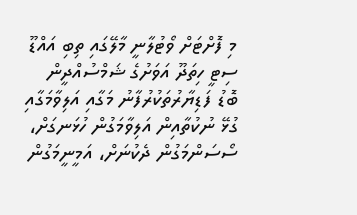މި ފޮށްޓަށް ވޯޓުލާނީ މާލޭގައި ތިބި އައްޑޫ ސިޓީ ހިތަދޫ އަވަށުގެ ޝަމްސުއްދީން ބޮޑު ފަޑިޔާރުތަކުރުފާނު މަގާއި އަލިވާމަގާއި ގުޅޭ ނުކުތާއިން އަލިވާމަގުން ހުޅަނގަށް، ސޯސަންމަގުން ދެކުނަށް، އަމީނީމަގުން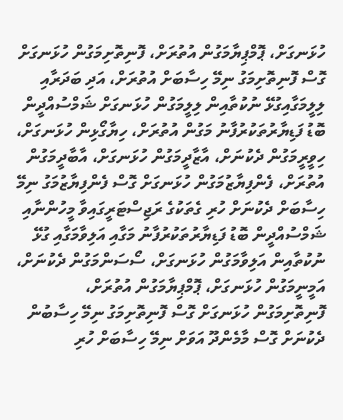ހުޅަނގަށް، ޕޮމްޕިޔާމަގުން އުތުރަށް، ފޮނިތޮށިމަގުން ހުޅަނގަށް ގޮސް ފޮނިތޮށިމަގު ނިމޭ ހިސާބަށް އުތުރަށް، އަދި ބަދަރާއި ލިލީމަގާއިގުޅޭ ނުކުތާއިން ލިލީމަގުން ހުޅަނގަށް ޝަމްސުއްދީން ބޮޑު ފަޑިޔާރުތަކުރުފާނު މަގުން އުތުރަށް، ހިޔާގޯޅިން ހުޅަނގަށް، ހިވީރީމަގުން ދެކުނަށް، އާޒާދީމަގުން ހުޅަނގަށް، އާބާދީމަގުން އުތުރަށް، ފެންފިޔާޒުމަގުން ހުޅަނގަށް ގޮސް ފެންފިޔާޒުމަގު ނިމޭ ހިސާބަށް ދެކުނަށް ހުރި ގެތަކުގެ ރަޖިސްޓަރީގައިވާ މީހުންނާއި ޝަމްސުއްދީން ބޮޑު ފަޑިޔާރުތަކުރުފާނު މަގާއި އަލިވާމަގާއި ގުޅޭ ނުކުތާއިން އަލިވާމަގުން ހުޅަނގަށް، ސޯސަންމަގުން ދެކުނަށް، އަމީނީމަގުން ހުޅަނގަށް، ޕޮމްޕިޔާމަގުން އުތުރަށް، ފޮނިތޮށިމަގުން ހުޅަނގަށް ގޮސް ފޮނިތޮށިމަގު ނިމޭ ހިސާބުން ދެކުނަށް ގޮސް މާމެންދޫ އަވަށް ނިމޭ ހިސާބަށް ހުރި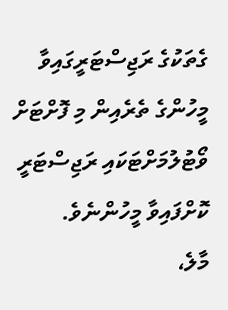ގެތަކުގެ ރަޖިސްޓަރީގައިވާ މީހުންގެ ތެރެއިން މި ފޮށްޓަށް ވޯޓުލުމަށްޓަކައި ރަޖިސްޓަރީ ކޮށްފައިވާ މީހުންނެވެ.
މާލެ،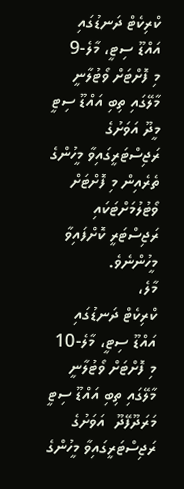ކްރިކެޓް ދަނޑުގައި
އައްޑޫ ސިޓީ، މާލެ-9
މި ފޮށްޓަށް ވޯޓުލާނީ މާލޭގައި ތިބި އައްޑޫ ސިޓީ މީދޫ އަވަށުގެ ރަޖިސްޓަރީގައިވާ މީހުންގެ ތެރެއިން މި ފޮށްޓަށް ވޯޓުލުމަށްޓަކައި ރަޖިސްޓަރީ ކޮށްފައިވާ މީހުންނެވެ.
މާލެ،
ކްރިކެޓް ދަނޑުގައި
އައްޑޫ ސިޓީ، މާލެ-10
މި ފޮށްޓަށް ވޯޓުލާނީ މާލޭގައި ތިބި އައްޑޫ ސިޓީ މަރަދޫފޭދޫ  އަވަށުގެ ރަޖިސްޓަރީގައިވާ މީހުންގެ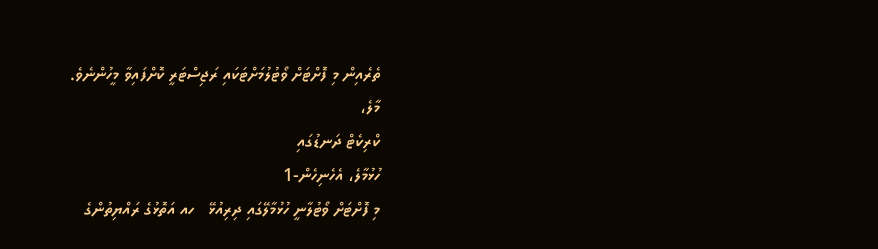ތެރެއިން މި ފޮށްޓަށް ވޯޓުލުމަށްޓަކައި ރަޖިސްޓަރީ ކޮށްފައިވާ މީހުންނެވެ.
މާލެ،
ކްރިކެޓް ދަނޑުގައި
ހުޅުމާލެ، އެހެނިހެން-1
މި ފޮށްޓަށް ވޯޓުލާނީ ހުޅުމާލޭގައި ދިރިއުޅޭ   ހއ އަތޮޅުގެ ރައްޔިތުންގެ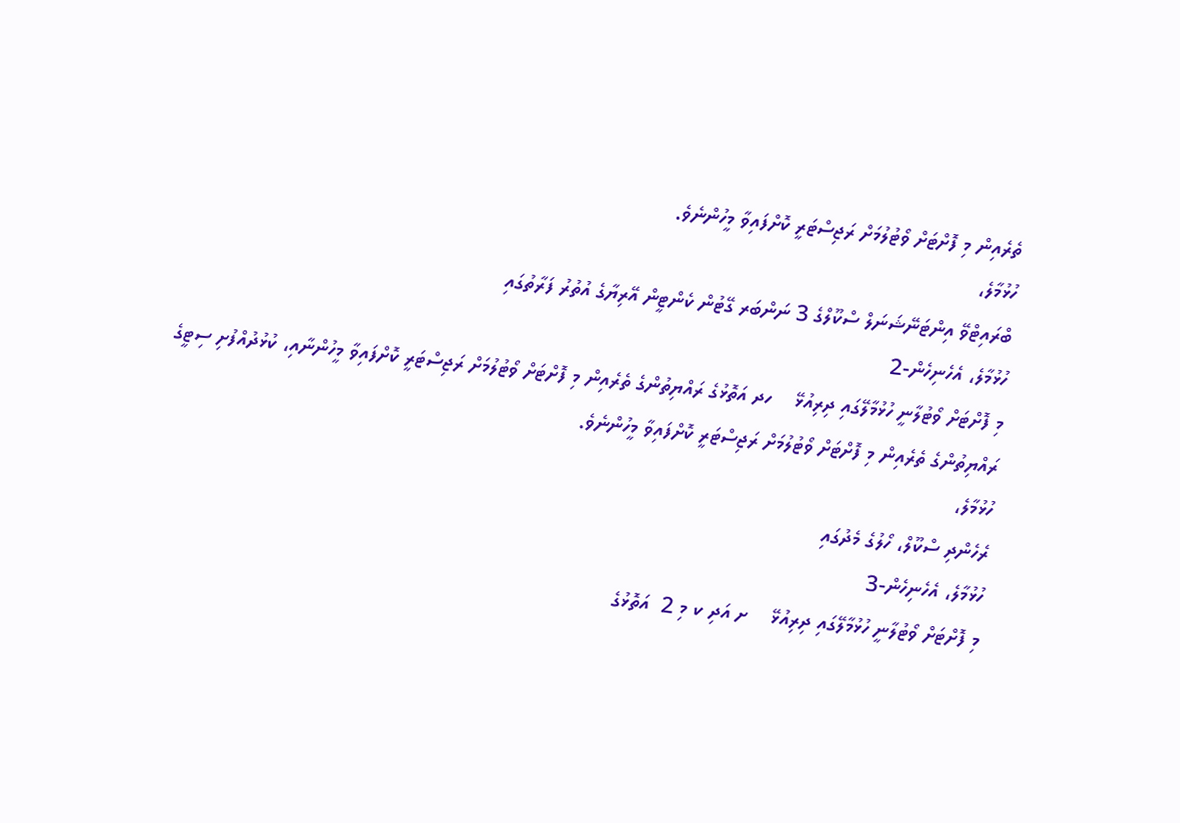ތެރެއިން މި ފޮށްޓަށް ވޯޓުލުމަށް ރަޖިސްޓަރީ ކޮށްފައިވާ މީހުންނެވެ.
ހުޅުމާލެ،
ބްރައިޓްވޭ އިންޓަނޭޝަނަލް ސްކޫލްގެ 3 ނަންބަރ ގޭޓުން ކެންޓީން އޭރިޔާގެ އުތުރު ފަރާތުގައި
ހުޅުމާލެ، އެހެނިހެން-2
މި ފޮށްޓަށް ވޯޓުލާނީ ހުޅުމާލޭގައި ދިރިއުޅޭ    ހދ އަތޮޅުގެ ރައްޔިތުންގެ ތެރެއިން މި ފޮށްޓަށް ވޯޓުލުމަށް ރަޖިސްޓަރީ ކޮށްފައިވާ މީހުންނާއި، ކުޅުދުއްފުށި ސިޓީގެ ރައްޔިތުންގެ ތެރެއިން މި ފޮށްޓަށް ވޯޓުލުމަށް ރަޖިސްޓަރީ ކޮށްފައިވާ މީހުންނެވެ.
ހުޅުމާލެ،
ރެހެންދި ސްކޫލް، ހޯލުގެ މެދުގައި
ހުޅުމާލެ، އެހެނިހެން-3
މި ފޮށްޓަށް ވޯޓުލާނީ ހުޅުމާލޭގައި ދިރިއުޅޭ    ށ އަދި ކ މި 2  އަތޮޅުގެ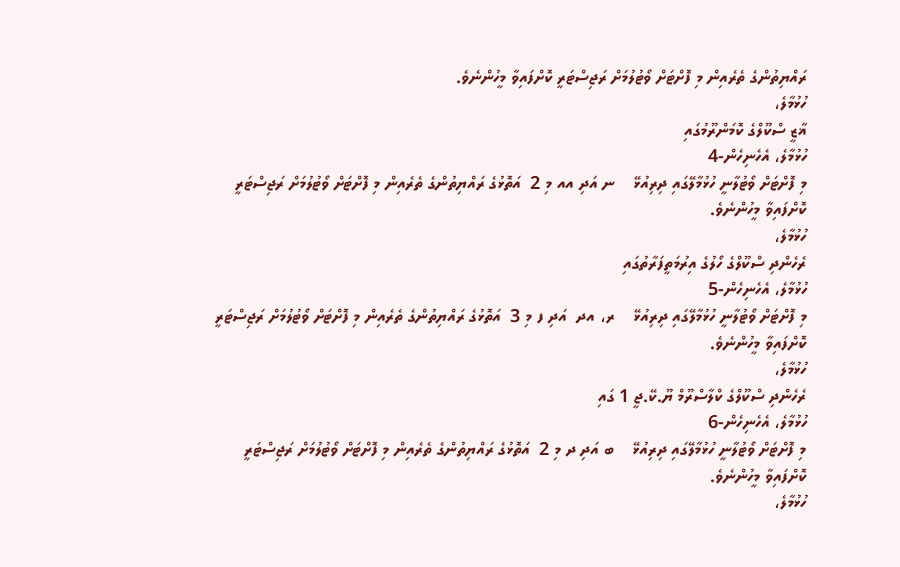ރައްޔިތުންގެ ތެރެއިން މި ފޮށްޓަށް ވޯޓުލުމަށް ރަޖިސްޓަރީ ކޮށްފައިވާ މީހުންނެވެ.
ހުޅުމާލެ،
ޣާޒީ ސްކޫލްގެ ކޮމަންރޫމުގައި
ހުޅުމާލެ، އެހެނިހެން-4
މި ފޮށްޓަށް ވޯޓުލާނީ ހުޅުމާލޭގައި ދިރިއުޅޭ    ނ އަދި އއ މި 2  އަތޮޅުގެ ރައްޔިތުންގެ ތެރެއިން މި ފޮށްޓަށް ވޯޓުލުމަށް ރަޖިސްޓަރީ ކޮށްފައިވާ މީހުންނެވެ.
ހުޅުމާލެ،
ރެހެންދި ސްކޫލްގެ ހޯލުގެ އިރުމަތީފަރާތުގައި
ހުޅުމާލެ، އެހެނިހެން-5
މި ފޮށްޓަށް ވޯޓުލާނީ ހުޅުމާލޭގައި ދިރިއުޅޭ    ރ، އދ  އަދި ފ މި 3  އަތޮޅުގެ ރައްޔިތުންގެ ތެރެއިން މި ފޮށްޓަށް ވޯޓުލުމަށް ރަޖިސްޓަރީ ކޮށްފައިވާ މީހުންނެވެ.
ހުޅުމާލެ،
ރެހެންދި ސްކޫލްގެ ކްލާސްރޫމް ޔޫ.ކޭ.ޖީ 1 ގައި
ހުޅުމާލެ، އެހެނިހެން-6
މި ފޮށްޓަށް ވޯޓުލާނީ ހުޅުމާލޭގައި ދިރިއުޅޭ    ބ އަދި ދ މި 2  އަތޮޅުގެ ރައްޔިތުންގެ ތެރެއިން މި ފޮށްޓަށް ވޯޓުލުމަށް ރަޖިސްޓަރީ ކޮށްފައިވާ މީހުންނެވެ.
ހުޅުމާލެ،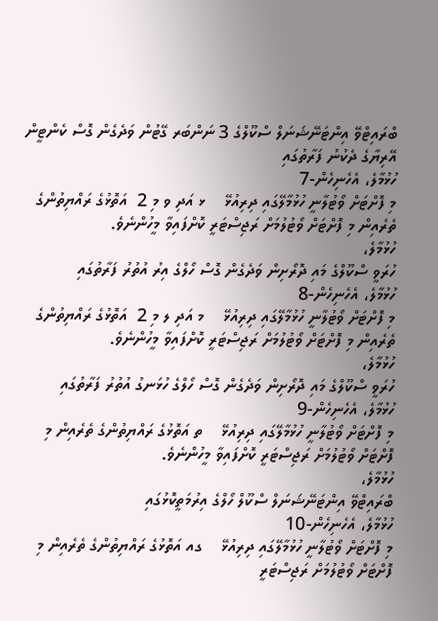ބްރައިޓްވޭ އިންޓަނޭޝަނަލް ސްކޫލްގެ 3 ނަންބަރ ގޭޓުން ވަދެގެން ގޮސް ކެންޓީން އޭރިޔާގެ ދެކުނު ފަރާތުގައި
ހުޅުމާލެ، އެހެނިހެން-7
މި ފޮށްޓަށް ވޯޓުލާނީ ހުޅުމާލޭގައި ދިރިއުޅޭ    ޅ އަދި ވ މި 2  އަތޮޅުގެ ރައްޔިތުންގެ ތެރެއިން މި ފޮށްޓަށް ވޯޓުލުމަށް ރަޖިސްޓަރީ ކޮށްފައިވާ މީހުންނެވެ.
ހުޅުމާލެ،
ހުރަވީ ސްކޫލްގެ މައި ދޮރޯށިން ވަދެގެން ގޮސް ހޯލްގެ އިރު އުތުރު ފަރާތުގައި
ހުޅުމާލެ، އެހެނިހެން-8
މި ފޮށްޓަށް ވޯޓުލާނީ ހުޅުމާލޭގައި ދިރިއުޅޭ    މ އަދި ލ މި 2  އަތޮޅުގެ ރައްޔިތުންގެ ތެރެއިން މި ފޮށްޓަށް ވޯޓުލުމަށް ރަޖިސްޓަރީ ކޮށްފައިވާ މީހުންނެވެ.
ހުޅުމާލެ،
ހުރަވީ ސްކޫލްގެ މައި ދޮރޯށިން ވަދެގެން ގޮސް ހޯލްގެ ހުޅަނގު އުތުރު ފަރާތުގައި
ހުޅުމާލެ، އެހެނިހެން-9
މި ފޮށްޓަށް ވޯޓުލާނީ ހުޅުމާލޭގައި ދިރިއުޅޭ    ތ އަތޮޅުގެ ރައްޔިތުންގެ ތެރެއިން މި ފޮށްޓަށް ވޯޓުލުމަށް ރަޖިސްޓަރީ ކޮށްފައިވާ މީހުންނެވެ.
ހުޅުމާލެ،
ބްރައިޓްވޭ އިންޓަނޭޝަނަލް ސްކޫލް ހޯލްގެ އިރުމަތީކޮޅުގައި
ހުޅުމާލެ، އެހެނިހެން-10
މި ފޮށްޓަށް ވޯޓުލާނީ ހުޅުމާލޭގައި ދިރިއުޅޭ    ގއ އަތޮޅުގެ ރައްޔިތުންގެ ތެރެއިން މި ފޮށްޓަށް ވޯޓުލުމަށް ރަޖިސްޓަރީ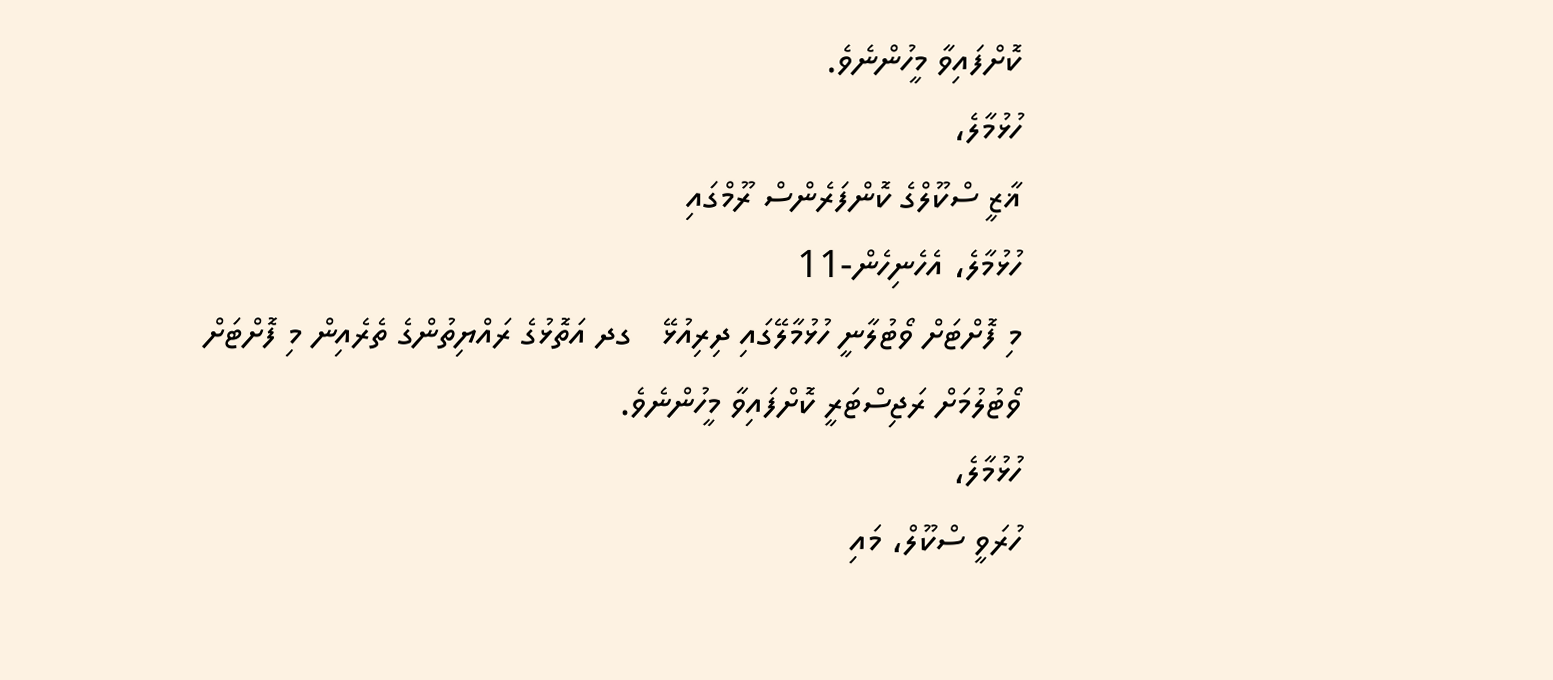ކޮށްފައިވާ މީހުންނެވެ.
ހުޅުމާލެ،
ޣާޒީ ސްކޫލްގެ ކޮންފަރެންސް ރޫމްގައި
ހުޅުމާލެ، އެހެނިހެން-11
މި ފޮށްޓަށް ވޯޓުލާނީ ހުޅުމާލޭގައި ދިރިއުޅޭ   ގދ އަތޮޅުގެ ރައްޔިތުންގެ ތެރެއިން މި ފޮށްޓަށް ވޯޓުލުމަށް ރަޖިސްޓަރީ ކޮށްފައިވާ މީހުންނެވެ.
ހުޅުމާލެ،
ހުރަވީ ސްކޫލް، މައި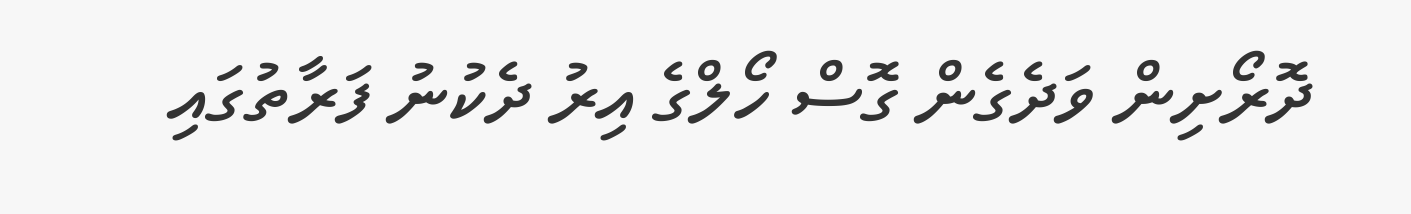ދޮރޯށިން ވަދެގެން ގޮސް ހޯލްގެ އިރު ދެކުނު ފަރާތުގައި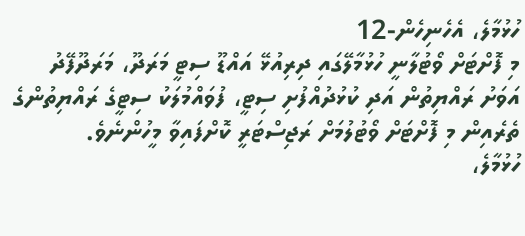ހުޅުމާލެ، އެހެނިހެން-12
މި ފޮށްޓަށް ވޯޓުލާނީ ހުޅުމާލޭގައި ދިރިއުޅޭ އައްޑޫ ސިޓީ މަރަދޫ، މަރަދޫފޭދު އަވަށު ރައްޔިތުން އަދި ކުޅުދުއްފުށި ސިޓީ، ފުވައްމުލަކު ސިޓީގެ ރައްޔިތުންގެ ތެރެއިން މި ފޮށްޓަށް ވޯޓުލުމަށް ރަޖިސްޓަރީ ކޮށްފައިވާ މީހުންނެވެ.
ހުޅުމާލެ،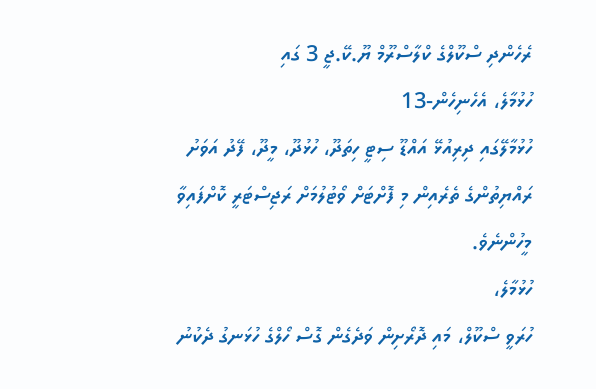ރެހެންދި ސްކޫލްގެ ކްލާސްރޫމް ޔޫ.ކޭ.ޖީ 3 ގައި
ހުޅުމާލެ، އެހެނިހެން-13
ހުޅުމާލޭގައި ދިރިއުޅޭ އައްޑޫ ސިޓީ ހިތަދޫ، ހުޅުދޫ، މީދޫ، ފޭދު އަވަށު  ރައްޔިތުންގެ ތެރެއިން މި ފޮށްޓަށް ވޯޓުލުމަށް ރަޖިސްޓަރީ ކޮށްފައިވާ މީހުންނެވެ.
ހުޅުމާލެ،
ހުރަވީ ސްކޫލް، މައި ދޮރޯށިން ވަދެގެން ގޮސް ހޯލްގެ ހުޅަނގު ދެކުނު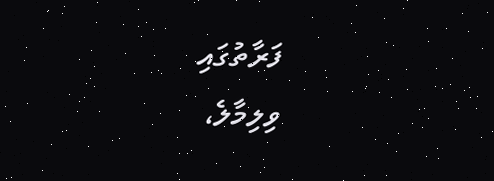ފަރާތުގައި
ވިލިމާލެ،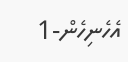އެހެނިހެން-1